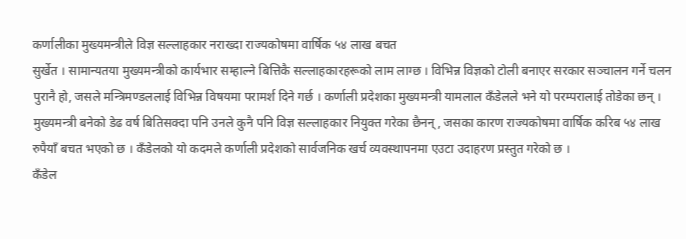कर्णालीका मुख्यमन्त्रीले विज्ञ सल्लाहकार नराख्दा राज्यकोषमा वार्षिक ५४ लाख बचत
सुर्खेत । सामान्यतया मुख्यमन्त्रीको कार्यभार सम्हाल्ने बित्तिकै सल्लाहकारहरूको लाम लाग्छ । विभिन्न विज्ञको टोली बनाएर सरकार सञ्चालन गर्ने चलन पुरानै हो, जसले मन्त्रिमण्डललाई विभिन्न विषयमा परामर्श दिने गर्छ । कर्णाली प्रदेशका मुख्यमन्त्री यामलाल कँडेलले भने यो परम्परालाई तोडेका छन् ।
मुख्यमन्त्री बनेको डेढ वर्ष बितिसक्दा पनि उनले कुनै पनि विज्ञ सल्लाहकार नियुक्त गरेका छैनन्, जसका कारण राज्यकोषमा वार्षिक करिब ५४ लाख रुपैयाँ बचत भएको छ । कँडेलको यो कदमले कर्णाली प्रदेशको सार्वजनिक खर्च व्यवस्थापनमा एउटा उदाहरण प्रस्तुत गरेको छ ।
कँडेल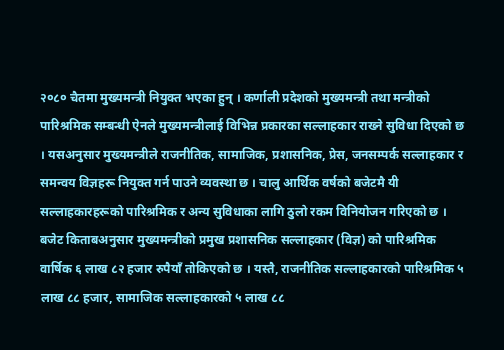२०८० चैतमा मुख्यमन्त्री नियुक्त भएका हुन् । कर्णाली प्रदेशको मुख्यमन्त्री तथा मन्त्रीको पारिश्रमिक सम्बन्धी ऐनले मुख्यमन्त्रीलाई विभिन्न प्रकारका सल्लाहकार राख्ने सुविधा दिएको छ । यसअनुसार मुख्यमन्त्रीले राजनीतिक, सामाजिक, प्रशासनिक, प्रेस, जनसम्पर्क सल्लाहकार र समन्वय विज्ञहरू नियुक्त गर्न पाउने व्यवस्था छ । चालु आर्थिक वर्षको बजेटमै यी सल्लाहकारहरूको पारिश्रमिक र अन्य सुविधाका लागि ठुलो रकम विनियोजन गरिएको छ ।
बजेट किताबअनुसार मुख्यमन्त्रीको प्रमुख प्रशासनिक सल्लाहकार (विज्ञ) को पारिश्रमिक वार्षिक ६ लाख ८२ हजार रुपैयाँ तोकिएको छ । यस्तै, राजनीतिक सल्लाहकारको पारिश्रमिक ५ लाख ८८ हजार, सामाजिक सल्लाहकारको ५ लाख ८८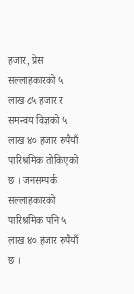हजार, प्रेस सल्लाहकारको ५ लाख ८५ हजार र समन्वय विज्ञको ५ लाख ४० हजार रुपैयाँ पारिश्रमिक तोकिएको छ । जनसम्पर्क सल्लाहकारको पारिश्रमिक पनि ५ लाख ४० हजार रुपैयाँ छ ।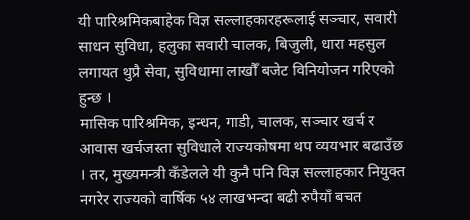यी पारिश्रमिकबाहेक विज्ञ सल्लाहकारहरूलाई सञ्चार, सवारी साधन सुविधा, हलुका सवारी चालक, बिजुली, धारा महसुल लगायत थुप्रै सेवा, सुविधामा लाखौँ बजेट विनियोजन गरिएको हुन्छ ।
मासिक पारिश्रमिक, इन्धन, गाडी, चालक, सञ्चार खर्च र आवास खर्चजस्ता सुविधाले राज्यकोषमा थप व्ययभार बढाउँछ । तर, मुख्यमन्त्री कँडेलले यी कुनै पनि विज्ञ सल्लाहकार नियुक्त नगरेर राज्यको वार्षिक ५४ लाखभन्दा बढी रुपैयाँ बचत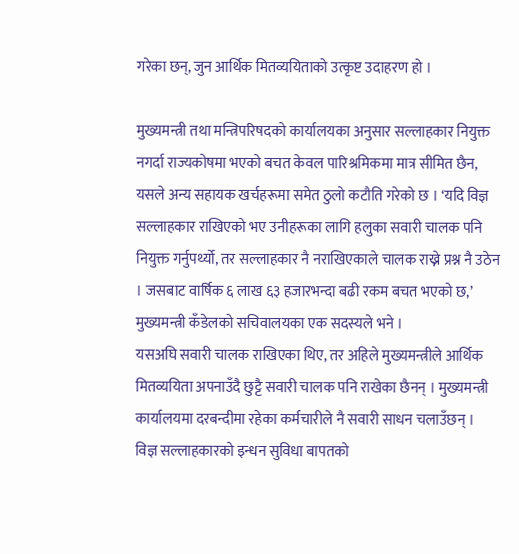गरेका छन्, जुन आर्थिक मितव्ययिताको उत्कृष्ट उदाहरण हो ।

मुख्यमन्त्री तथा मन्त्रिपरिषदको कार्यालयका अनुसार सल्लाहकार नियुक्त नगर्दा राज्यकोषमा भएको बचत केवल पारिश्रमिकमा मात्र सीमित छैन, यसले अन्य सहायक खर्चहरूमा समेत ठुलो कटौति गरेको छ । ‘यदि विज्ञ सल्लाहकार राखिएको भए उनीहरूका लागि हलुका सवारी चालक पनि नियुक्त गर्नुपर्थ्यो, तर सल्लाहकार नै नराखिएकाले चालक राख्ने प्रश्न नै उठेन । जसबाट वार्षिक ६ लाख ६३ हजारभन्दा बढी रकम बचत भएको छ,’ मुख्यमन्त्री कँडेलको सचिवालयका एक सदस्यले भने ।
यसअघि सवारी चालक राखिएका थिए, तर अहिले मुख्यमन्त्रीले आर्थिक मितव्ययिता अपनाउँदै छुट्टै सवारी चालक पनि राखेका छैनन् । मुख्यमन्त्री कार्यालयमा दरबन्दीमा रहेका कर्मचारीले नै सवारी साधन चलाउँछन् ।
विज्ञ सल्लाहकारको इन्धन सुविधा बापतको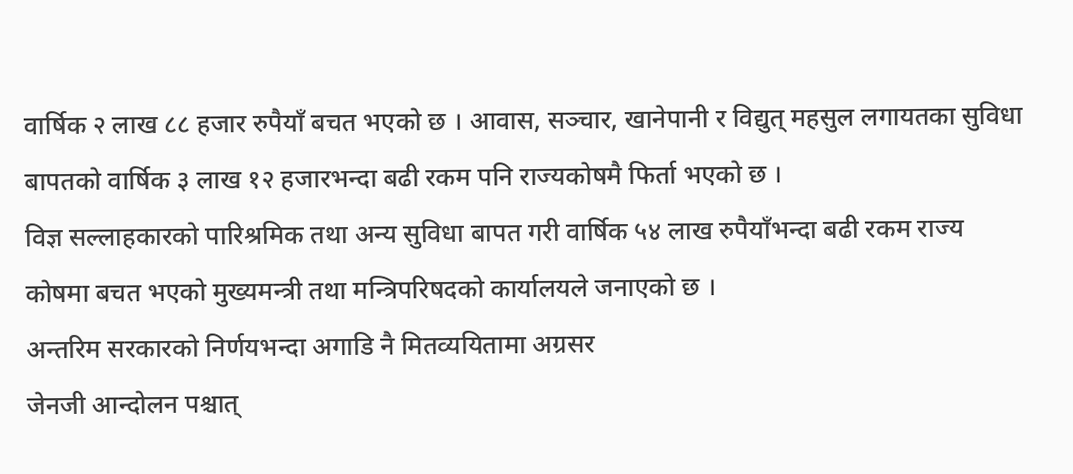वार्षिक २ लाख ८८ हजार रुपैयाँ बचत भएको छ । आवास, सञ्चार, खानेपानी र विद्युत् महसुल लगायतका सुविधा बापतको वार्षिक ३ लाख १२ हजारभन्दा बढी रकम पनि राज्यकोषमै फिर्ता भएको छ ।
विज्ञ सल्लाहकारको पारिश्रमिक तथा अन्य सुविधा बापत गरी वार्षिक ५४ लाख रुपैयाँभन्दा बढी रकम राज्य कोषमा बचत भएको मुख्यमन्त्री तथा मन्त्रिपरिषदको कार्यालयले जनाएको छ ।
अन्तरिम सरकारको निर्णयभन्दा अगाडि नै मितव्ययितामा अग्रसर
जेनजी आन्दोलन पश्चात्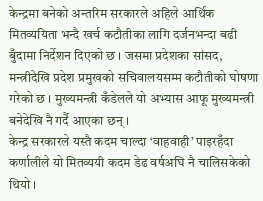केन्द्रमा बनेको अन्तरिम सरकारले अहिले आर्थिक मितव्ययिता भन्दै खर्च कटौतीका लागि दर्जनभन्दा बढी बुँदामा निर्देशन दिएको छ । जसमा प्रदेशका सांसद, मन्त्रीदेखि प्रदेश प्रमुखको सचिवालयसम्म कटौतीको घोषणा गरेको छ । मुख्यमन्त्री कँडेलले यो अभ्यास आफू मुख्यमन्त्री बनेदेखि नै गर्दै आएका छन् ।
केन्द्र सरकारले यस्तै कदम चाल्दा ‘वाहवाही’ पाइरहँदा कर्णालीले यो मितव्ययी कदम डेढ वर्षअघि नै चालिसकेको थियो ।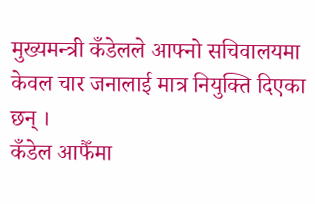मुख्यमन्त्री कँडेलले आफ्नो सचिवालयमा केवल चार जनालाई मात्र नियुक्ति दिएका छन् ।
कँडेल आफैँमा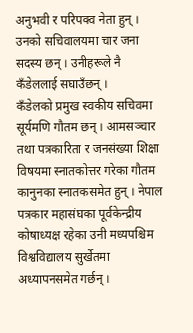अनुभवी र परिपक्व नेता हुन् । उनको सचिवालयमा चार जना सदस्य छन् । उनीहरूले नै कँडेललाई सघाउँछन् ।
कँडेलको प्रमुख स्वकीय सचिवमा सूर्यमणि गौतम छन् । आमसञ्चार तथा पत्रकारिता र जनसंख्या शिक्षा विषयमा स्नातकोत्तर गरेका गौतम कानुनका स्नातकसमेत हुन् । नेपाल पत्रकार महासंघका पूर्वकेन्द्रीय कोषाध्यक्ष रहेका उनी मध्यपश्चिम विश्वविद्यालय सुर्खेतमा अध्यापनसमेत गर्छन् ।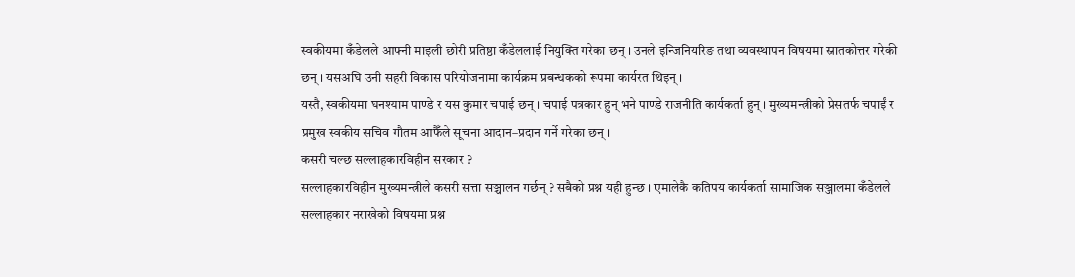स्वकीयमा कँडेलले आफ्नी माइली छोरी प्रतिष्ठा कँडेललाई नियुक्ति गरेका छन् । उनले इन्जिनियरिङ तथा व्यवस्थापन विषयमा स्नातकोत्तर गरेकी छन् । यसअघि उनी सहरी विकास परियोजनामा कार्यक्रम प्रबन्धकको रूपमा कार्यरत थिइन् ।
यस्तै, स्वकीयमा घनश्याम पाण्डे र यस कुमार चपाई छन् । चपाई पत्रकार हुन् भने पाण्डे राजनीति कार्यकर्ता हुन् । मुख्यमन्त्रीको प्रेसतर्फ चपाईं र प्रमुख स्वकीय सचिव गौतम आफैँले सूचना आदान–प्रदान गर्ने गरेका छन् ।
कसरी चल्छ सल्लाहकारविहीन सरकार ?
सल्लाहकारविहीन मुख्यमन्त्रीले कसरी सत्ता सञ्चालन गर्छन् ? सबैको प्रश्न यही हुन्छ । एमालेकै कतिपय कार्यकर्ता सामाजिक सञ्जालमा कँडेलले सल्लाहकार नराखेको विषयमा प्रश्न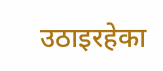उठाइरहेका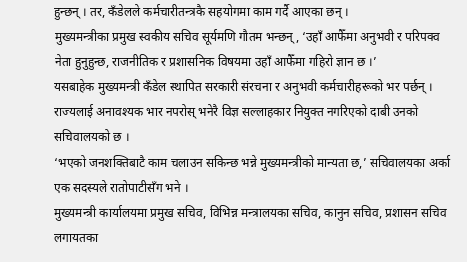हुन्छन् । तर, कँडेलले कर्मचारीतन्त्रकै सहयोगमा काम गर्दै आएका छन् ।
मुख्यमन्त्रीका प्रमुख स्वकीय सचिव सूर्यमणि गौतम भन्छन्, ‘उहाँ आफैँमा अनुभवी र परिपक्व नेता हुनुहुन्छ, राजनीतिक र प्रशासनिक विषयमा उहाँ आफैँमा गहिरो ज्ञान छ ।’
यसबाहेक मुख्यमन्त्री कँडेल स्थापित सरकारी संरचना र अनुभवी कर्मचारीहरूको भर पर्छन् । राज्यलाई अनावश्यक भार नपरोस् भनेरै विज्ञ सल्लाहकार नियुक्त नगरिएको दाबी उनको सचिवालयको छ ।
‘भएको जनशक्तिबाटै काम चलाउन सकिन्छ भन्ने मुख्यमन्त्रीको मान्यता छ,’ सचिवालयका अर्का एक सदस्यले रातोपाटीसँग भने ।
मुख्यमन्त्री कार्यालयमा प्रमुख सचिव, विभिन्न मन्त्रालयका सचिव, कानुन सचिव, प्रशासन सचिव लगायतका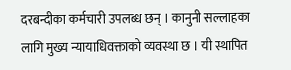दरबन्दीका कर्मचारी उपलब्ध छन् । कानुनी सल्लाहका लागि मुख्य न्यायाधिवक्ताको व्यवस्था छ । यी स्थापित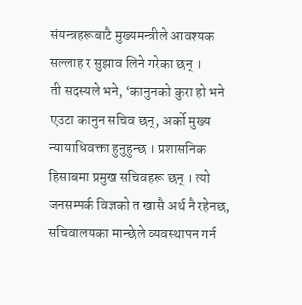संयन्त्रहरूबाटै मुख्यमन्त्रीले आवश्यक सल्लाह र सुझाव लिने गरेका छन् ।
ती सदस्यले भने, ‘कानुनको कुरा हो भने एउटा कानुन सचिव छन्, अर्को मुख्य न्यायाधिवक्ता हुनुहुन्छ । प्रशासनिक हिसाबमा प्रमुख सचिवहरू छन् । त्यो जनसम्पर्क विज्ञको त खासै अर्थ नै रहेनछ, सचिवालयका मान्छेले व्यवस्थापन गर्न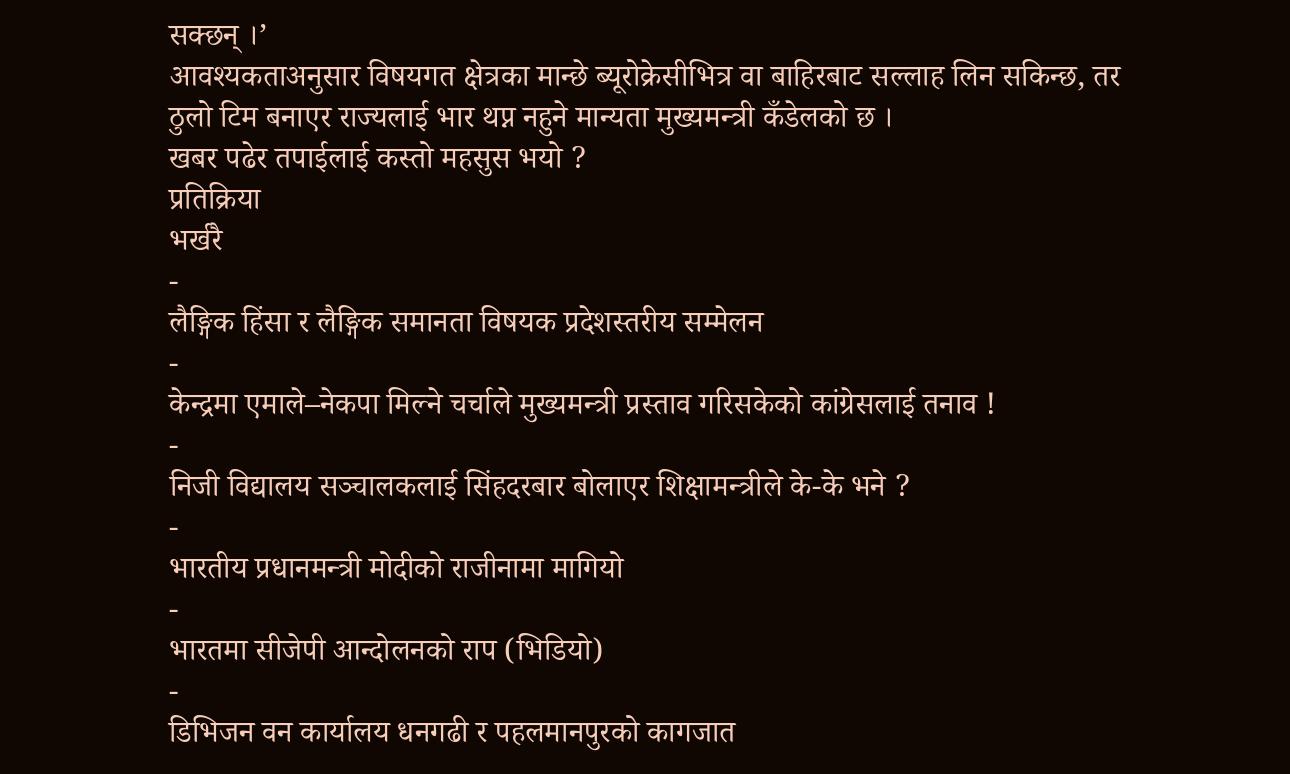सक्छन् ।’
आवश्यकताअनुसार विषयगत क्षेत्रका मान्छे ब्यूरोक्रेसीभित्र वा बाहिरबाट सल्लाह लिन सकिन्छ, तर ठुलो टिम बनाएर राज्यलाई भार थप्न नहुने मान्यता मुख्यमन्त्री कँडेलको छ ।
खबर पढेर तपाईलाई कस्तो महसुस भयो ?
प्रतिक्रिया
भर्खरै
-
लैङ्गिक हिंसा र लैङ्गिक समानता विषयक प्रदेशस्तरीय सम्मेलन
-
केन्द्रमा एमाले–नेकपा मिल्ने चर्चाले मुख्यमन्त्री प्रस्ताव गरिसकेको कांग्रेसलाई तनाव !
-
निजी विद्यालय सञ्चालकलाई सिंहदरबार बोलाएर शिक्षामन्त्रीले के-के भने ?
-
भारतीय प्रधानमन्त्री मोदीको राजीनामा मागियो
-
भारतमा सीजेपी आन्दोलनको राप (भिडियो)
-
डिभिजन वन कार्यालय धनगढी र पहलमानपुरको कागजात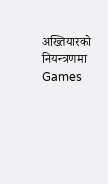अख्तियारको नियन्त्रणमा
Games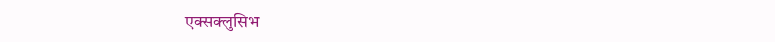एक्सक्लुसिभ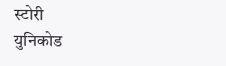स्टोरी
युनिकोड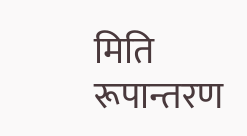मिति रूपान्तरण